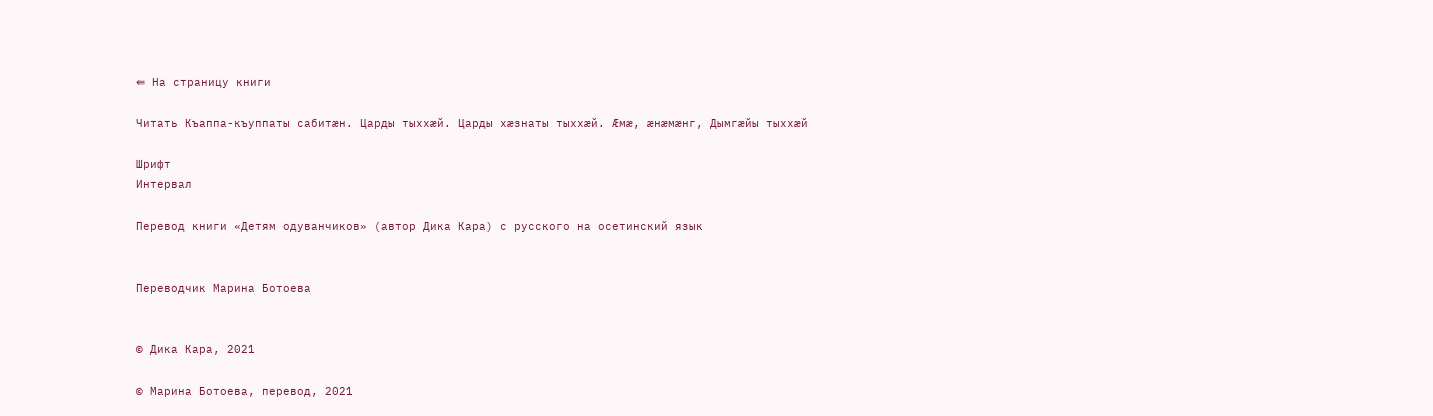⇚ На страницу книги

Читать Къаппа-къуппаты сабитæн. Царды тыххæй. Царды хæзнаты тыххæй. Æмæ, æнæмæнг, Дымгæйы тыххæй

Шрифт
Интервал

Перевод книги «Детям одуванчиков» (автор Дика Кара) с русского на осетинский язык


Переводчик Марина Ботоева


© Дика Кара, 2021

© Марина Ботоева, перевод, 2021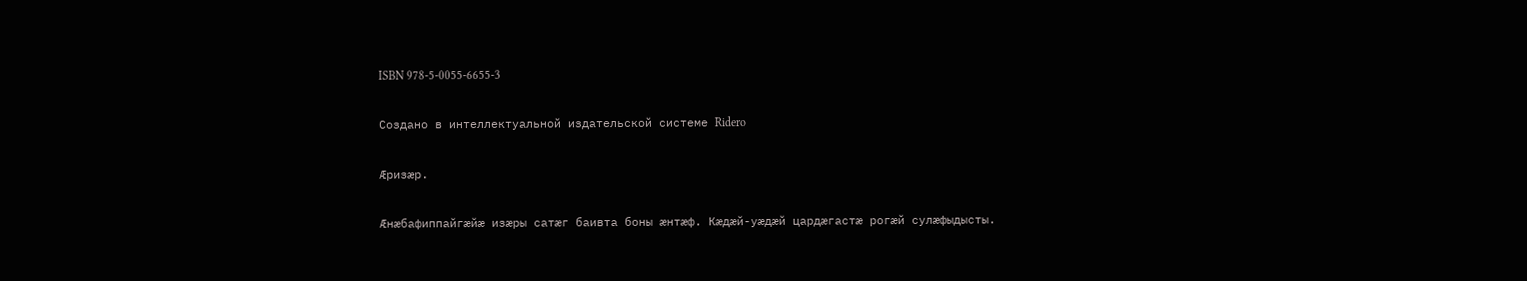ISBN 978-5-0055-6655-3

Создано в интеллектуальной издательской системе Ridero

Æризæр.

Æнæбафиппайгæйæ изæры сатæг баивта боны æнтæф. Кæдæй-уæдæй цардæгастæ рогæй сулæфыдысты.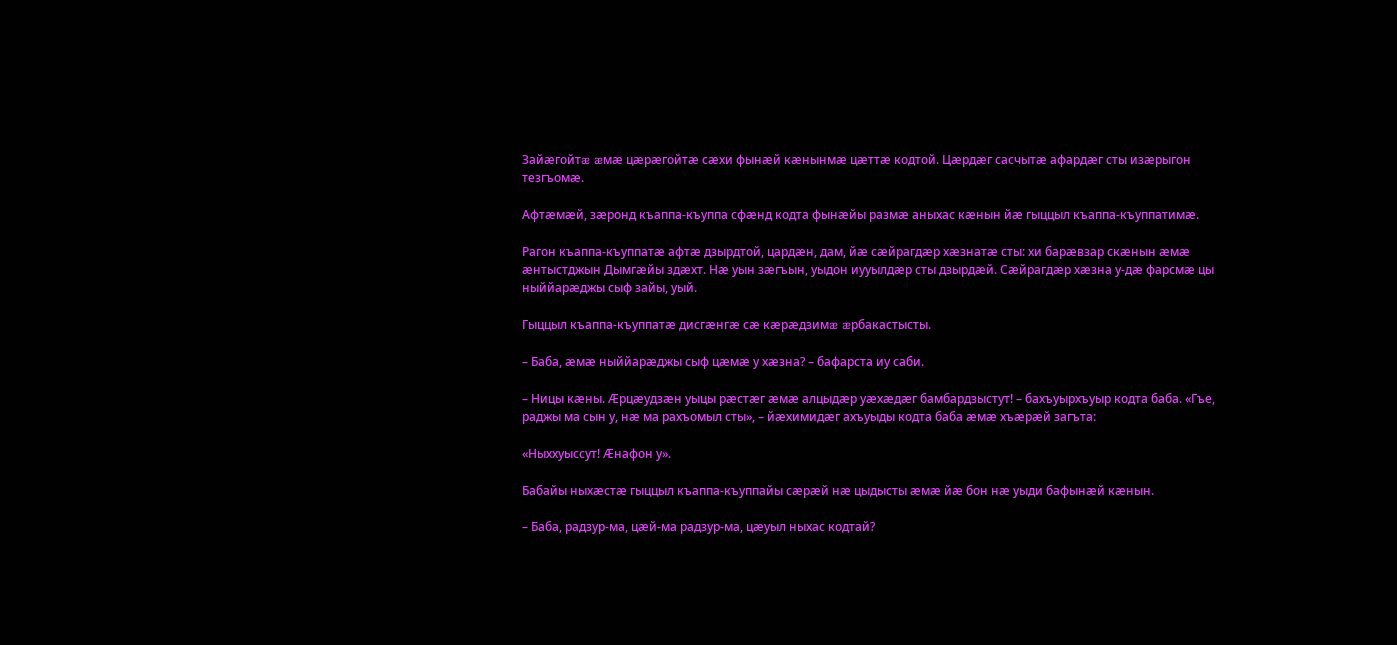Зайæгойтæ æмæ цæрæгойтæ сæхи фынæй кæнынмæ цæттæ кодтой. Цæрдæг сасчытæ афардæг сты изæрыгон тезгъомæ.

Афтæмæй, зæронд къаппа-къуппа сфæнд кодта фынæйы размæ аныхас кæнын йæ гыццыл къаппа-къуппатимæ.

Рагон къаппа-къуппатæ афтæ дзырдтой, цардæн, дам, йæ сæйрагдæр хæзнатæ сты: хи барæвзар скæнын æмæ æнтыстджын Дымгæйы здæхт. Нæ уын зæгъын, уыдон иууылдæр сты дзырдæй. Сæйрагдæр хæзна у-дæ фарсмæ цы ныййарæджы сыф зайы, уый.

Гыццыл къаппа-къуппатæ дисгæнгæ сæ кæрæдзимæ æрбакастысты.

– Баба, æмæ ныййарæджы сыф цæмæ у хæзна? – бафарста иу саби.

– Ницы кæны. Æрцæудзæн уыцы рæстæг æмæ алцыдæр уæхæдæг бамбардзыстут! – бахъуырхъуыр кодта баба. «Гъе, раджы ма сын у, нæ ма рахъомыл сты», – йæхимидæг ахъуыды кодта баба æмæ хъæрæй загъта:

«Ныххуыссут! Æнафон у».

Бабайы ныхæстæ гыццыл къаппа-къуппайы сæрæй нæ цыдысты æмæ йæ бон нæ уыди бафынæй кæнын.

– Баба, радзур-ма, цæй-ма радзур-ма, цæуыл ныхас кодтай?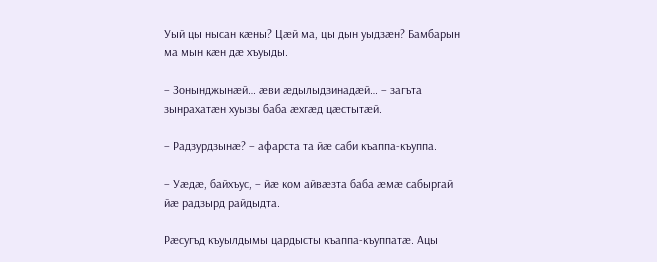Уый цы нысан кæны? Цæй ма, цы дын уыдзæн? Бамбарын ма мын кæн дæ хъуыды.

– Зонынджынæй… æви æдылыдзинадæй… – загъта зынрахатæн хуызы баба æхгæд цæстытæй.

– Радзурдзынæ? – афарста та йæ саби къаппа-къуппа.

– Уæдæ, байхъус, – йæ ком айвæзта баба æмæ сабыргай йæ радзырд райдыдта.

Рæсугъд къуылдымы цардысты къаппа-къуппатæ. Ацы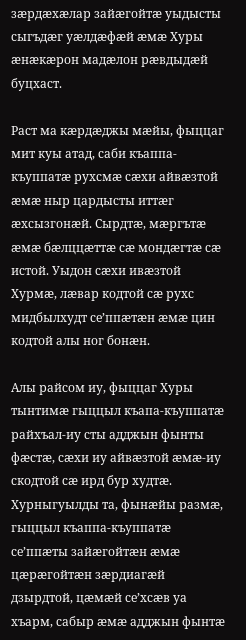зæрдæхæлар зайæгойтæ уыдысты сыгъдæг уæлдæфæй æмæ Хуры æнæкæрон мадæлон рæвдыдæй буцхаст.

Раст ма кæрдæджы мæйы, фыццаг мит куы атад, саби къаппа-къуппатæ рухсмæ сæхи айвæзтой æмæ ныр цардысты иттæг æхсызгонæй. Сырдтæ, мæргътæ æмæ бæлццæттæ сæ мондæгтæ сæ истой. Уыдон сæхи ивæзтой Хурмæ, лæвар кодтой сæ рухс мидбылхудт се’ппæтæн æмæ цин кодтой алы ног бонæн.

Алы райсом иу, фыццаг Хуры тынтимæ гыццыл къапа-къуппатæ райхъал-иу сты адджын фынты фæстæ, сæхи иу айвæзтой æмæ-иу скодтой сæ ирд бур худтæ. Хурныгуылды та, фынæйы размæ, гыццыл къаппа-къуппатæ се’ппæты зайæгойтæн æмæ цæрæгойтæн зæрдиагæй дзырдтой, цæмæй се’хсæв уа хъарм, сабыр æмæ адджын фынтæ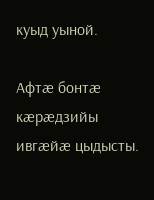куыд уыной.

Афтæ бонтæ кæрæдзийы ивгæйæ цыдысты.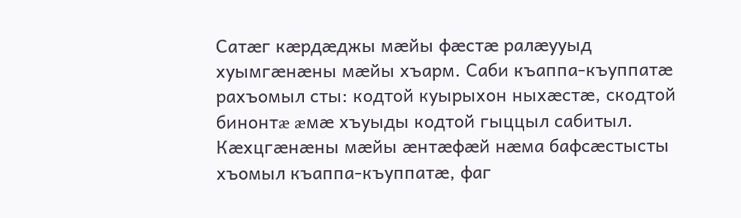Сатæг кæрдæджы мæйы фæстæ ралæууыд хуымгæнæны мæйы хъарм. Саби къаппа-къуппатæ рахъомыл сты: кодтой куырыхон ныхæстæ, скодтой бинонтæ æмæ хъуыды кодтой гыццыл сабитыл. Кæхцгæнæны мæйы æнтæфæй нæма бафсæстысты хъомыл къаппа-къуппатæ, фаг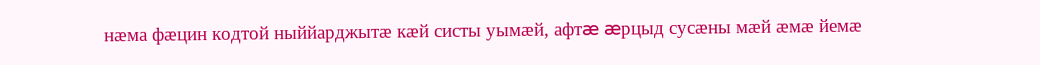нæма фæцин кодтой ныййарджытæ кæй систы уымæй, афтæ æрцыд сусæны мæй æмæ йемæ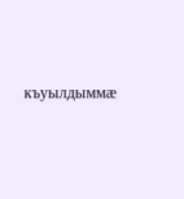къуылдыммæ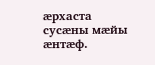æрхаста сусæны мæйы æнтæф.